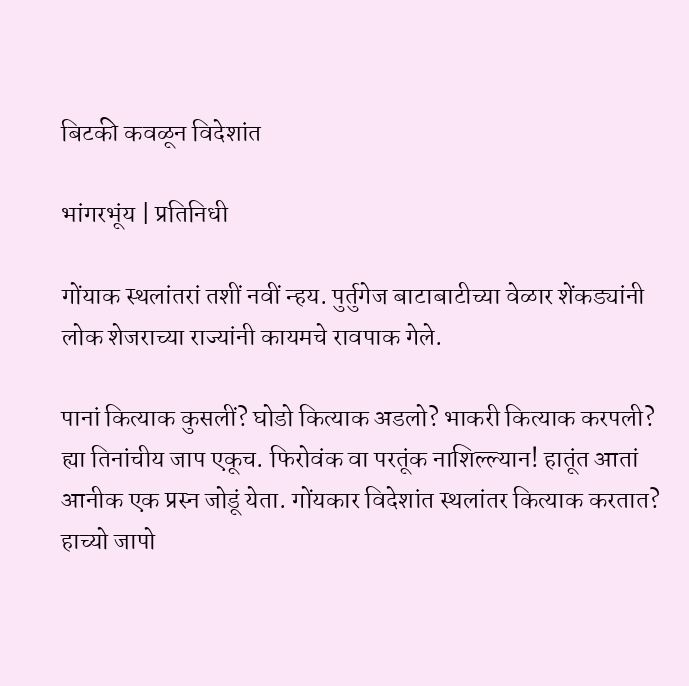बिटकी कवळून विदेशांत

भांगरभूंय | प्रतिनिधी

गोंयाक स्थलांतरां तशीं नवीं न्हय. पुर्तुगेज बाटाबाटीच्या वेळार शेंकड्यांनी लोक शेजराच्या राज्यांनी कायमचे रावपाक गेले.

पानां कित्याक कुसलीं? घोडो कित्याक अडलो? भाकरी कित्याक करपली? ह्या तिनांचीय जाप एकूच. फिरोवंक वा परतूंक नाशिल्ल्यान! हातूंत आतां आनीक एक प्रस्न जोडूं येता. गोंयकार विदेशांत स्थलांतर कित्याक करतात? हाच्यो जापो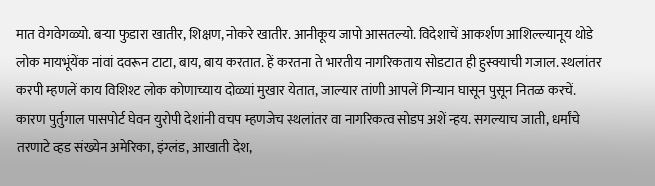मात वेगवेगळ्यो. बऱ्या फुडारा खातीर, शिक्षण, नोकरे खातीर. आनीकूय जापो आसतल्यो. विदेशाचें आकर्शण आशिल्ल्यानूय थोडे लोक मायभूंयेंक नांवां दवरून टाटा, बाय, बाय करतात. हें करतना ते भारतीय नागरिकताय सोडटात ही हुस्क्याची गजाल. स्थलांतर करपी म्हणलें काय विशिश्ट लोक कोणाच्याय दोळ्यां मुखार येतात, जाल्यार तांणी आपलें गिन्यान घासून पुसून नितळ करचें. कारण पुर्तुगाल पासपोर्ट घेवन युरोपी देशांनी वचप म्हणजेच स्थलांतर वा नागरिकत्व सोडप अशें न्हय. सगल्याच जाती, धर्मांचे तरणाटे व्हड संख्येन अमेरिका, इंग्लंड, आखाती देश,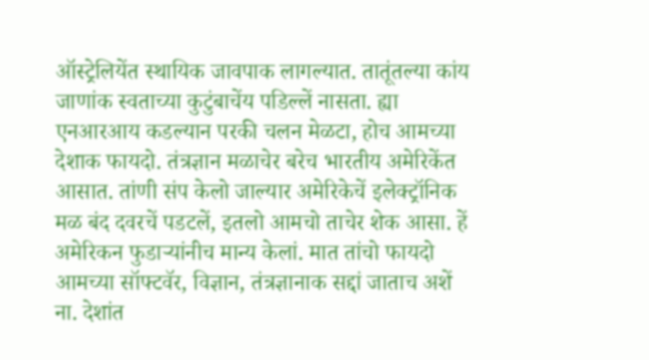ऑस्ट्रेलियेंत स्थायिक जावपाक लागल्यात. तातूंतल्या कांय जाणांक स्वताच्या कुटुंबाचेंय पडिल्लें नासता. ह्या एनआरआय कडल्यान परकी चलन मेळटा, होच आमच्या देशाक फायदो. तंत्रज्ञान मळाचेर बरेच भारतीय अमेरिकेंत आसात. तांणी संप केलो जाल्यार अमेरिकेचें इलेक्ट्रॉनिक मळ बंद दवरचें पडटलें, इतलो आमचो ताचेर शेक आसा. हें अमेरिकन फुडाऱ्यांनीच मान्य केलां. मात तांचो फायदो आमच्या सॉफ्टवॅर, विज्ञान, तंत्रज्ञानाक सद्दां जाताच अशें ना. देशांत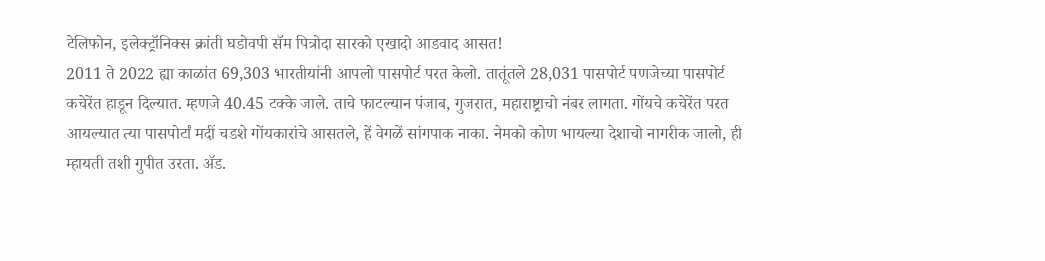टेलिफोन, इलेक्ट्रॉनिक्स क्रांती घडोवपी सॅम पित्रोदा सारको एखादो आडवाद आसत!
2011 ते 2022 ह्या काळांत 69,303 भारतीयांनी आपलो पासपोर्ट परत केलो. तातूंतले 28,031 पासपोर्ट पणजेच्या पासपोर्ट कचेरेंत हाडून दिल्यात. म्हणजे 40.45 टक्के जाले. ताचे फाटल्यान पंजाब, गुजरात, महाराष्ट्राचो नंबर लागता. गोंयचे कचेरेंत परत आयल्यात त्या पासपोर्टां मदीं चडशे गोंयकारांचे आसतले, हें वेगळें सांगपाक नाका. नेमको कोण भायल्या देशाचो नागरीक जालो, ही म्हायती तशी गुपीत उरता. ॲड.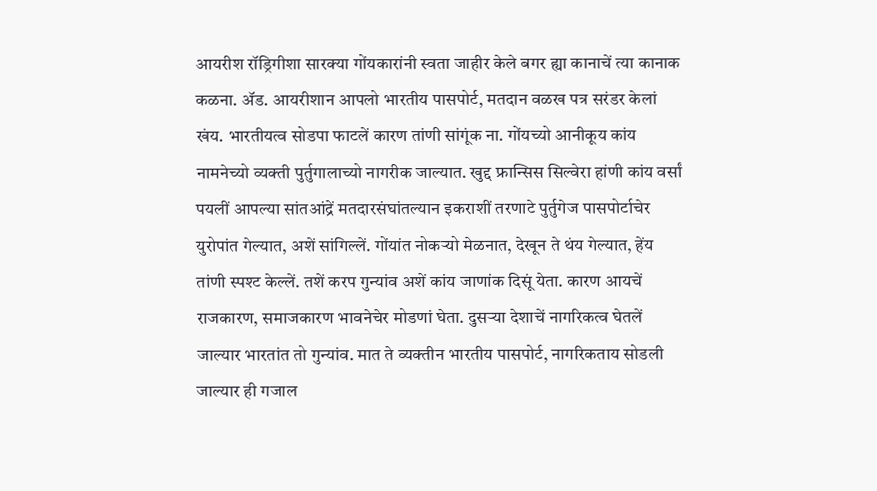आयरीश रॉड्रिगीशा सारक्या गोंयकारांनी स्वता जाहीर केले बगर ह्या कानाचें त्या कानाक कळना. ॲड. आयरीशान आपलो भारतीय पासपोर्ट, मतदान वळख पत्र सरंडर केलां खंय. भारतीयत्व सोडपा फाटलें कारण तांणी सांगूंक ना. गोंयच्यो आनीकूय कांय नामनेच्यो व्यक्ती पुर्तुगालाच्यो नागरीक जाल्यात. खुद्द फ्रान्सिस सिल्वेरा हांणी कांय वर्सां पयलीं आपल्या सांतआंद्रें मतदारसंघांतल्यान इकराशीं तरणाटे पुर्तुगेज पासपोर्टाचेर युरोपांत गेल्यात, अशें सांगिल्लें. गोंयांत नोकऱ्यो मेळनात, देखून ते थंय गेल्यात, हेंय तांणी स्पश्ट केल्लें. तशें करप गुन्यांव अशें कांय जाणांक दिसूं येता. कारण आयचें राजकारण, समाजकारण भावनेचेर मोडणां घेता. दुसऱ्या देशाचें नागरिकत्व घेतलें जाल्यार भारतांत तो गुन्यांव. मात ते व्यक्तीन भारतीय पासपोर्ट, नागरिकताय सोडली जाल्यार ही गजाल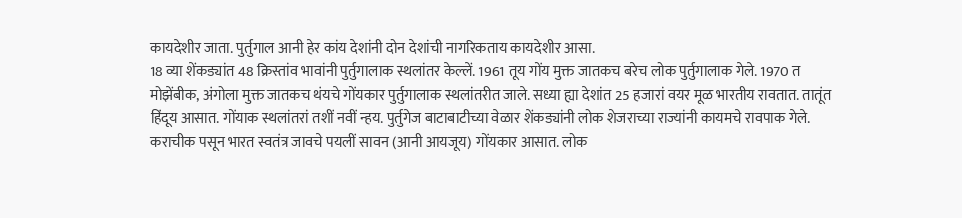कायदेशीर जाता. पुर्तुगाल आनी हेर कांय देशांनी दोन देशांची नागरिकताय कायदेशीर आसा.
18 व्या शेंकड्यांत 48 क्रिस्तांव भावांनी पुर्तुगालाक स्थलांतर केल्लें. 1961 तूय गोंय मुक्त जातकच बरेच लोक पुर्तुगालाक गेले. 1970 त मोझेंबीक, अंगोला मुक्त जातकच थंयचे गोंयकार पुर्तुगालाक स्थलांतरीत जाले. सध्या ह्या देशांत 25 हजारां वयर मूळ भारतीय रावतात. तातूंत हिंदूय आसात. गोंयाक स्थलांतरां तशीं नवीं न्हय. पुर्तुगेज बाटाबाटीच्या वेळार शेंकड्यांनी लोक शेजराच्या राज्यांनी कायमचे रावपाक गेले. कराचीक पसून भारत स्वतंत्र जावचे पयलीं सावन (आनी आयजूय) गोंयकार आसात. लोक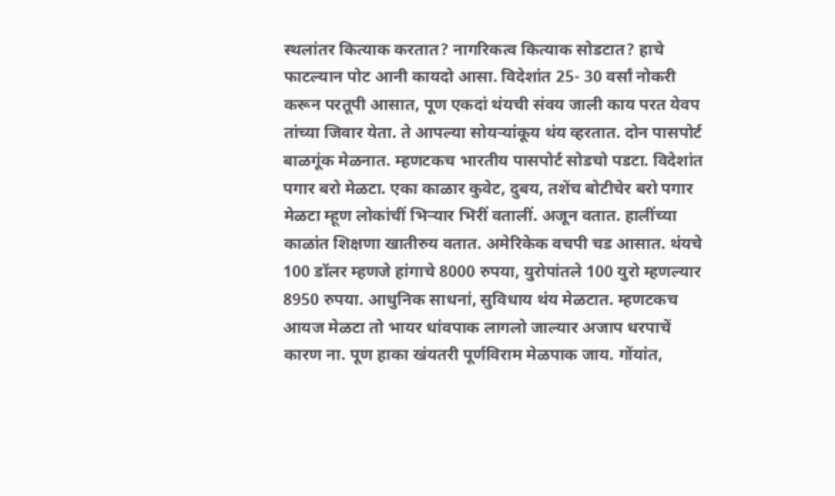स्थलांतर कित्याक करतात? नागरिकत्व कित्याक सोडटात? हाचे फाटल्यान पोट आनी कायदो आसा. विदेशांत 25- 30 वर्सां नोकरी करून परतूपी आसात, पूण एकदां थंयची संवय जाली काय परत येवप तांच्या जिवार येता. ते आपल्या सोयऱ्यांकूय थंय व्हरतात. दोन पासपोर्ट बाळगूंक मेळनात. म्हणटकच भारतीय पासपोर्ट सोडचो पडटा. विदेशांत पगार बरो मेळटा. एका काळार कुवेट, दुबय, तशेंच बोटीचेर बरो पगार मेळटा म्हूण लोकांचीं भिऱ्यार भिरीं वतालीं. अजून वतात. हालींच्या काळांत शिक्षणा खातीरुय वतात. अमेरिकेक वचपी चड आसात. थंयचे 100 डॉलर म्हणजे हांगाचे 8000 रुपया, युरोपांतले 100 युरो म्हणल्यार 8950 रुपया. आधुनिक साधनां, सुविधाय थंय मेळटात. म्हणटकच आयज मेळटा तो भायर धांवपाक लागलो जाल्यार अजाप धरपाचें कारण ना. पूण हाका खंयतरी पूर्णविराम मेळपाक जाय. गोंयांत,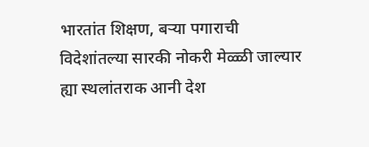भारतांत शिक्षण, बऱ्या पगाराची विदेशांतल्या सारकी नोकरी मेळ्ळी जाल्यार ह्या स्थलांतराक आनी देश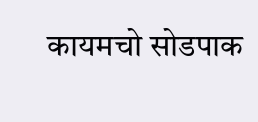कायमचो सोडपाक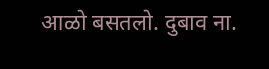आळो बसतलो. दुबाव ना.